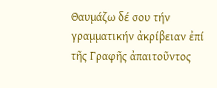Θαυμάζω δέ σου τήν γραμματικήν ἀκρίβειαν ἐπί τῆς Γραφῆς ἀπαιτοῦντος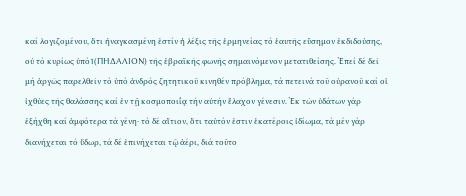καί λογιζομένου, ὅτι ἠναγκασμένη ἐστίν ἡ λέξις τῆς ἑρμηνείας τό ἑαυτῆς εὔσημον ἐκδιδούσης, οὐ τό κυρίως ὑπό1(ΠΗΔΑΛΙΟΝ) τῆς ἐβραϊκῆς φωνῆς σημαινόμενον μετατιθείσης. Ἐπεί δέ δεῖ μή ἀργῶς παρελθεῖν τό ὑπό ἀνδρός ζητητικοῦ κινηθέν πρόβλημα, τά πετεινά τοῦ οὐρανοῦ καί οἱ ἰχθύες τῆς θαλάσσης καί ἐν τῇ κοσμοποιΐᾳ τήν αὐτήν ἔλαχον γένεσιν. Ἐκ τῶν ὑδάτων γάρ ἐξήχθη καί ἀμφότερα τά γένη· τό δέ αἴτιον, ὅτι ταὐτόν ἐστιν ἑκατέροις ἰδίωμα, τά μέν γάρ διανήχεται τό ὕδωρ, τά δέ ἐπινήχεται τῷ ἀέρι, διά τοῦτο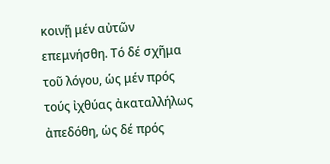κοινῇ μέν αὐτῶν επεμνήσθη. Τό δέ σχῆμα τοῦ λόγου, ὡς μέν πρός τούς ἰχθύας ἀκαταλλήλως ἀπεδόθη, ὡς δέ πρός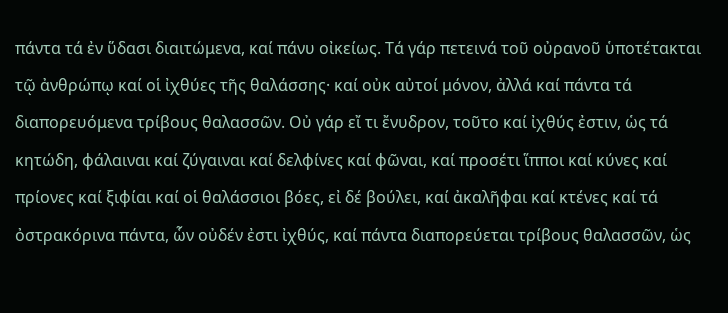πάντα τά ἐν ὕδασι διαιτώμενα, καί πάνυ οἰκείως. Τά γάρ πετεινά τοῦ οὐρανοῦ ὑποτέτακται τῷ ἀνθρώπῳ καί οἱ ἰχθύες τῆς θαλάσσης· καί οὐκ αὐτοί μόνον, ἀλλά καί πάντα τά διαπορευόμενα τρίβους θαλασσῶν. Οὐ γάρ εἴ τι ἔνυδρον, τοῦτο καί ἰχθύς ἐστιν, ὡς τά κητώδη, φάλαιναι καί ζύγαιναι καί δελφίνες καί φῶναι, καί προσέτι ἵπποι καί κύνες καί πρίονες καί ξιφίαι καί οἱ θαλάσσιοι βόες, εἰ δέ βούλει, καί ἀκαλῆφαι καί κτένες καί τά ὀστρακόρινα πάντα, ὧν οὐδέν ἐστι ἰχθύς, καί πάντα διαπορεύεται τρίβους θαλασσῶν, ὡς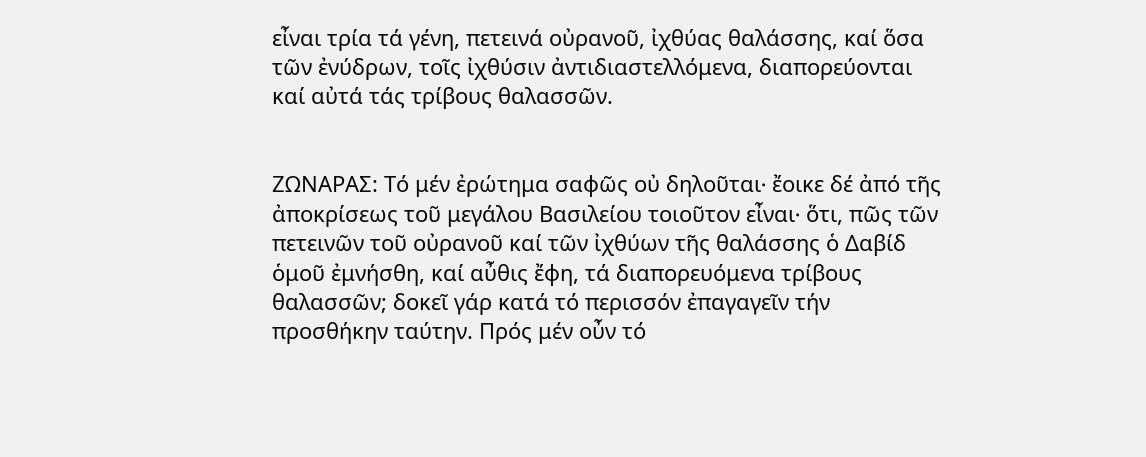εἶναι τρία τά γένη, πετεινά οὐρανοῦ, ἰχθύας θαλάσσης, καί ὅσα τῶν ἐνύδρων, τοῖς ἰχθύσιν ἀντιδιαστελλόμενα, διαπορεύονται καί αὐτά τάς τρίβους θαλασσῶν.


ΖΩΝΑΡΑΣ: Τό μέν ἐρώτημα σαφῶς οὐ δηλοῦται∙ ἔοικε δέ ἀπό τῆς ἀποκρίσεως τοῦ μεγάλου Βασιλείου τοιοῦτον εἶναι∙ ὅτι, πῶς τῶν πετεινῶν τοῦ οὐρανοῦ καί τῶν ἰχθύων τῆς θαλάσσης ὁ Δαβίδ ὁμοῦ ἐμνήσθη, καί αὖθις ἔφη, τά διαπορευόμενα τρίβους θαλασσῶν; δοκεῖ γάρ κατά τό περισσόν ἐπαγαγεῖν τήν προσθήκην ταύτην. Πρός μέν οὖν τό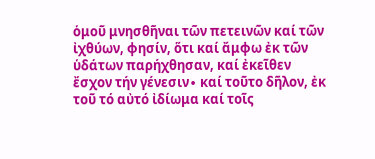ὁμοῦ μνησθῆναι τῶν πετεινῶν καί τῶν ἰχθύων, φησίν, ὅτι καί ἄμφω ἐκ τῶν ὑδάτων παρήχθησαν, καί ἐκεῖθεν ἔσχον τήν γένεσιν∙ καί τοῦτο δῆλον, ἐκ τοῦ τό αὐτό ἰδίωμα καί τοῖς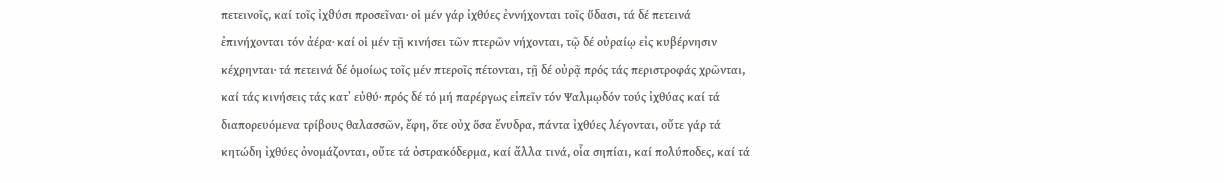πετεινοῖς, καί τοῖς ἰχϑύσι προσεῖναι∙ οἱ μέν γάρ ἰχθύες ἐννήχονται τοῖς ὕδασι, τά δέ πετεινά ἐπινήχονται τόν ἀέρα∙ καί οἱ μέν τῇ κινήσει τῶν πτερῶν νήχονται, τῷ δέ οὐραίῳ εἰς κυβέρνησιν κέχρηνται∙ τά πετεινά δέ ὁμοίως τοῖς μέν πτεροῖς πέτονται, τῇ δέ οὐρᾷ πρός τάς περιστροφάς χρῶνται, καί τάς κινήσεις τάς κατ᾽ εὐθύ∙ πρός δέ τό μή παρέργως εἰπεῖν τόν Ψαλμῳδόν τούς ἰχθύας καί τά διαπορευόμενα τρίβους θαλασσῶν, ἔφη, ὅτε οὐχ ὅσα ἔνυδρα, πάντα ἰχθύες λέγονται, οὔτε γάρ τά κητώδη ἰχθύες ὀνομάζονται, οὔτε τά ὀστρακόδερμα, καί ἄλλα τινά, οἷα σηπίαι, καί πολύποδες, καί τά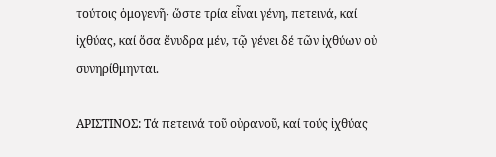τούτοις ὁμογενῆ∙ ὥστε τρία εἶναι γένη, πετεινά, καί ἰχθύας, καί ὅσα ἔνυδρα μέν, τῷ γένει δέ τῶν ἰχθύων οὐ συνηρίθμηνται.

ΑΡΙΣΤΙΝΟΣ: Τά πετεινά τοῦ οὐρανοῦ, καί τούς ἰχθύας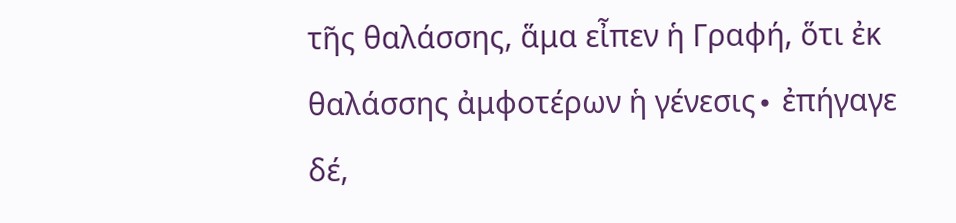τῆς θαλάσσης, ἅμα εἶπεν ἡ Γραφή, ὅτι ἐκ θαλάσσης ἀμφοτέρων ἡ γένεσις∙ ἐπήγαγε δέ,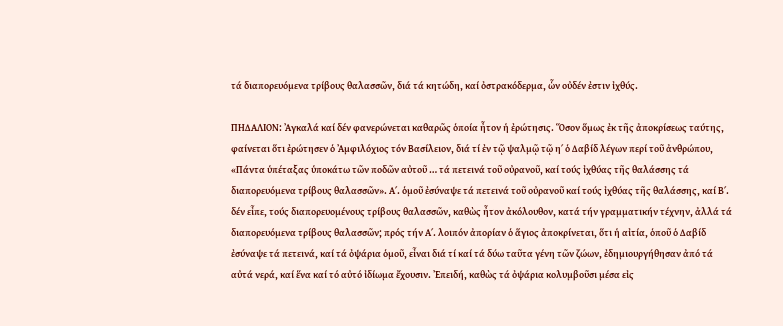τά διαπορευόμενα τρίβους θαλασσῶν, διά τά κητώδη, καί ὀστρακόδερμα, ὧν οὐδέν ἐστιν ἰχθύς.

ΠΗΔΑΛΙΟΝ: Ἀγκαλά καί δέν φανερώνεται καθαρῶς ὁποία ἦτον ἡ ἐρώτησις. Ὅσον ὅμως ἐκ τῆς ἀποκρίσεως ταύτης, φαίνεται ὅτι ἐρώτησεν ὁ Ἀμφιλόχιος τόν Βασίλειον, διά τί ἐν τῷ ψαλμῷ τῷ η΄ ὁ Δαβίδ λέγων περί τοῦ ἀνθρώπου, «Πάντα ὑπέταξας ὑποκάτω τῶν ποδῶν αὐτοῦ … τά πετεινά τοῦ οὐρανοῦ, καί τούς ἰχθύας τῆς θαλάσσης τά διαπορευόμενα τρίβους θαλασσῶν». Α΄. ὁμοῦ ἐσύναψε τά πετεινά τοῦ οὐρανοῦ καί τούς ἰχθύας τῆς θαλάσσης, καί Β΄. δέν εἶπε, τούς διαπορευομένους τρίβους θαλασσῶν, καθὼς ἦτον ἀκόλουθον, κατά τήν γραμματικήν τέχνην, ἀλλά τά διαπορευόμενα τρίβους θαλασσῶν; πρός τήν Α΄. λοιπόν ἀπορίαν ὁ ἅγιος ἀποκρίνεται, ὅτι ἡ αἰτία, ὁποῦ ὁ Δαβίδ ἐσύναψε τά πετεινά, καί τά ὀψάρια ὁμοῦ, εἶναι διά τί καί τά δύω ταῦτα γένη τῶν ζώων, ἐδημιουργήθησαν ἀπό τά αὐτά νερά, καί ἕνα καί τό αὐτό ἰδίωμα ἔχουσιν. Ἐπειδή, καθὼς τά ὀψάρια κολυμβοῦσι μέσα εἰς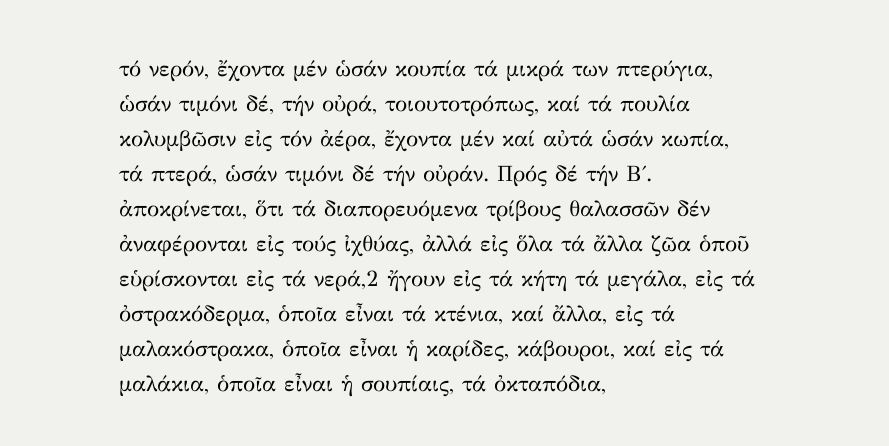τό νερόν, ἔχοντα μέν ὡσάν κουπία τά μικρά των πτερύγια, ὡσάν τιμόνι δέ, τήν οὐρά, τοιουτοτρόπως, καί τά πουλία κολυμβῶσιν εἰς τόν ἀέρα, ἔχοντα μέν καί αὐτά ὡσάν κωπία, τά πτερά, ὡσάν τιμόνι δέ τήν οὐράν. Πρός δέ τήν Β΄. ἀποκρίνεται, ὅτι τά διαπορευόμενα τρίβους θαλασσῶν δέν ἀναφέρονται εἰς τούς ἰχθύας, ἀλλά εἰς ὅλα τά ἄλλα ζῶα ὁποῦ εὑρίσκονται εἰς τά νερά,2 ἤγουν εἰς τά κήτη τά μεγάλα, εἰς τά ὀστρακόδερμα, ὁποῖα εἶναι τά κτένια, καί ἄλλα, εἰς τά μαλακόστρακα, ὁποῖα εἶναι ἡ καρίδες, κάβουροι, καί εἰς τά μαλάκια, ὁποῖα εἶναι ἡ σουπίαις, τά ὀκταπόδια,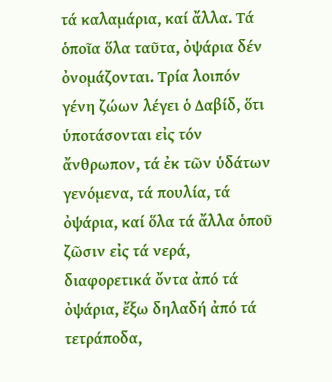τά καλαμάρια, καί ἄλλα. Τά ὁποῖα ὅλα ταῦτα, ὀψάρια δέν ὀνομάζονται. Τρία λοιπόν γένη ζώων λέγει ὁ Δαβίδ, ὅτι ὑποτάσονται εἰς τόν ἄνθρωπον, τά ἐκ τῶν ὑδάτων γενόμενα, τά πουλία, τά ὀψάρια, καί ὅλα τά ἄλλα ὁποῦ ζῶσιν εἰς τά νερά, διαφορετικά ὄντα ἀπό τά ὀψάρια, ἔξω δηλαδή ἀπό τά τετράποδα,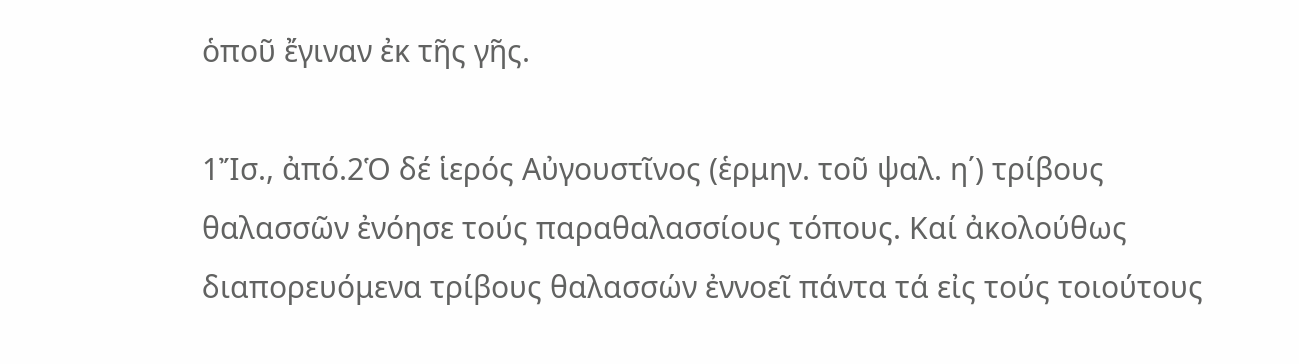ὁποῦ ἔγιναν ἐκ τῆς γῆς.

1Ἴσ., ἀπό.2Ὁ δέ ἱερός Αὐγουστῖνος (ἑρμην. τοῦ ψαλ. η΄) τρίβους θαλασσῶν ἐνόησε τούς παραθαλασσίους τόπους. Καί ἀκολούθως διαπορευόμενα τρίβους θαλασσών ἐννοεῖ πάντα τά εἰς τούς τοιούτους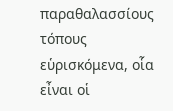παραθαλασσίους τόπους εὑρισκόμενα, οἷα εἶναι οἱ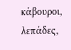κάβουροι, λεπάδες,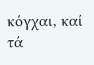κόγχαι, καί τά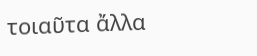τοιαῦτα ἄλλα